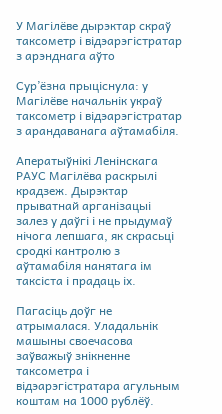У Магілёве дырэктар скраў таксометр і відэарэгістратар з арэнднага аўто

Сур’ёзна прыціснула: у Магілёве начальнік украў таксометр і відэарэгістратар з арандаванага аўтамабіля.

Аператыўнікі Ленінскага РАУС Магілёва раскрылі крадзеж. Дырэктар прыватнай арганізацыі залез у даўгі і не прыдумаў нічога лепшага, як скрасьці сродкі кантролю з аўтамабіля нанятага ім таксіста і прадаць іх.

Пагасіць доўг не атрымалася. Уладальнік машыны своечасова заўважыў знікненне таксометра і відэарэгістратара агульным коштам на 1000 рублёў.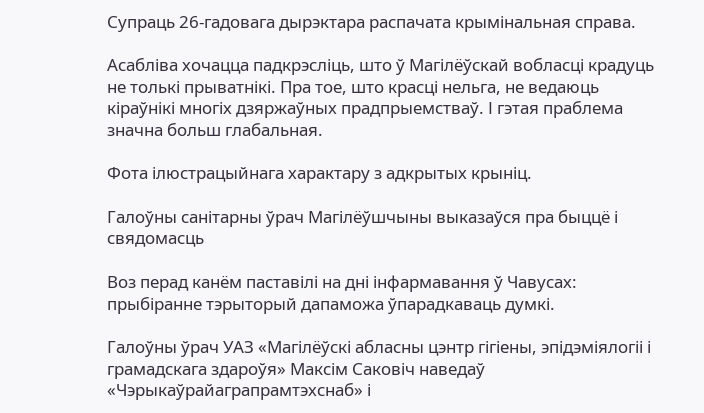Супраць 26-гадовага дырэктара распачата крымінальная справа.

Асабліва хочацца падкрэсліць, што ў Магілёўскай вобласці крадуць не толькі прыватнікі. Пра тое, што красці нельга, не ведаюць кіраўнікі многіх дзяржаўных прадпрыемстваў. І гэтая праблема значна больш глабальная.

Фота ілюстрацыйнага характару з адкрытых крыніц.

Галоўны санітарны ўрач Магілёўшчыны выказаўся пра быццё і свядомасць

Воз перад канём паставілі на дні інфармавання ў Чавусах: прыбіранне тэрыторый дапаможа ўпарадкаваць думкі.

Галоўны ўрач УАЗ «Магілёўскі абласны цэнтр гігіены, эпідэміялогіі і грамадскага здароўя» Максім Саковіч наведаў «Чэрыкаўрайаграпрамтэхснаб» і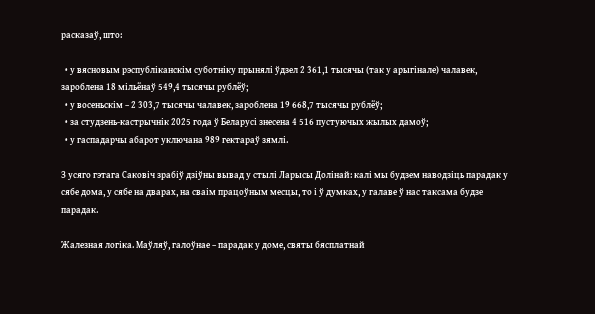расказаў, што:

  • у вясновым рэспубліканскім суботніку прынялі ўдзел 2 361,1 тысячы (так у арыгінале) чалавек, зароблена 18 мільёнаў 549,4 тысячы рублёў;
  • у восеньскім – 2 303,7 тысячы чалавек, зароблена 19 668,7 тысячы рублёў;
  • за студзень-кастрычнік 2025 года ў Беларусі знесена 4 516 пустуючых жылых дамоў;
  • у гаспадарчы абарот уключана 989 гектараў зямлі.

З усяго гэтага Саковіч зрабіў дзіўны вывад у стылі Ларысы Долінай: калі мы будзем наводзіць парадак у сябе дома, у сябе на дварах, на сваім працоўным месцы, то і ў думках, у галаве ў нас таксама будзе парадак.

Жалезная логіка. Маўляў, галоўнае – парадак у доме, святы бясплатнай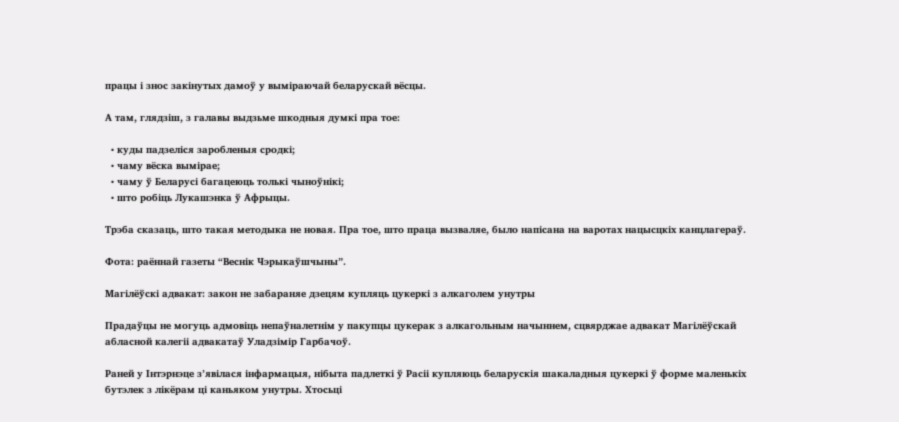працы і знос закінутых дамоў у выміраючай беларускай вёсцы.

А там, глядзіш, з галавы выдзьме шкодныя думкі пра тое:

  • куды падзеліся заробленыя сродкі;
  • чаму вёска вымірае;
  • чаму ў Беларусі багацеюць толькі чыноўнікі;
  • што робіць Лукашэнка ў Афрыцы.

Трэба сказаць, што такая методыка не новая. Пра тое, што праца вызваляе, было напісана на варотах нацысцкіх канцлагераў.

Фота: раённай газеты “Веснік Чэрыкаўшчыны”.

Магілёўскі адвакат: закон не забараняе дзецям купляць цукеркі з алкаголем унутры

Прадаўцы не могуць адмовіць непаўналетнім у пакупцы цукерак з алкагольным начыннем, сцвярджае адвакат Магілёўскай абласной калегіі адвакатаў Уладзімір Гарбачоў.

Раней у Інтэрнэце з’явілася інфармацыя, нібыта падлеткі ў Расіі купляюць беларускія шакаладныя цукеркі ў форме маленькіх бутэлек з лікёрам ці каньяком унутры. Хтосьці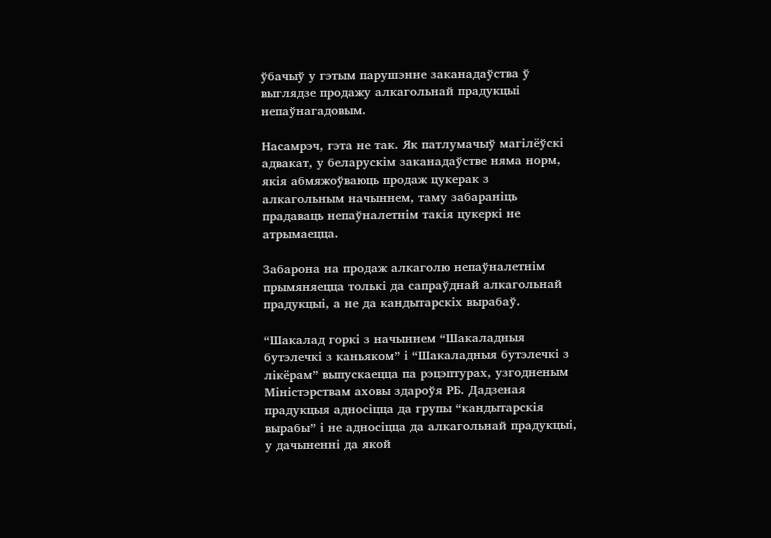ўбачыў у гэтым парушэнне заканадаўства ў выглядзе продажу алкагольнай прадукцыі непаўнагадовым.

Насамрэч, гэта не так. Як патлумачыў магілёўскі адвакат, у беларускім заканадаўстве няма норм, якія абмяжоўваюць продаж цукерак з алкагольным начыннем, таму забараніць прадаваць непаўналетнім такія цукеркі не атрымаецца.

Забарона на продаж алкаголю непаўналетнім прымяняецца толькі да сапраўднай алкагольнай прадукцыі, а не да кандытарскіх вырабаў.

“Шакалад горкі з начыннем “Шакаладныя бутэлечкі з каньяком” і “Шакаладныя бутэлечкі з лікёрам” выпускаецца па рэцэптурах, узгодненым Міністэрствам аховы здароўя РБ. Дадзеная прадукцыя адносіцца да групы “кандытарскія вырабы” і не адносіцца да алкагольнай прадукцыі, у дачыненні да якой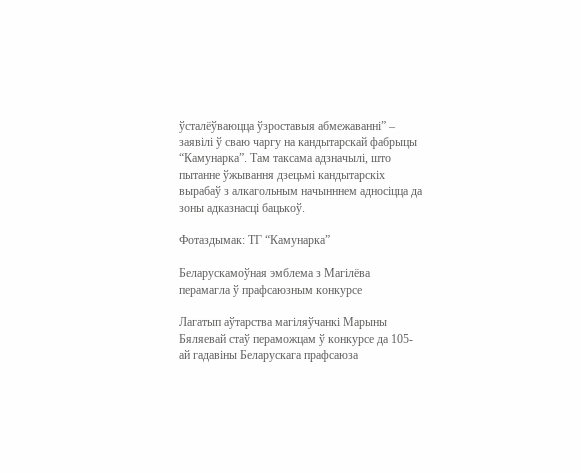ўсталёўваюцца ўзроставыя абмежаванні” – заявілі ў сваю чаргу на кандытарскай фабрыцы “Камунарка”. Там таксама адзначылі, што пытанне ўжывання дзецьмі кандытарскіх вырабаў з алкагольным начынннем адносіцца да зоны адказнасці бацькоў.

Фотаздымак: ТГ “Камунарка”

Беларускамоўная эмблема з Магілёва перамагла ў прафсаюзным конкурсе

Лагатып аўтарства магіляўчанкі Марыны Бяляевай стаў пераможцам ў конкурсе да 105-ай гадавіны Беларускага прафсаюза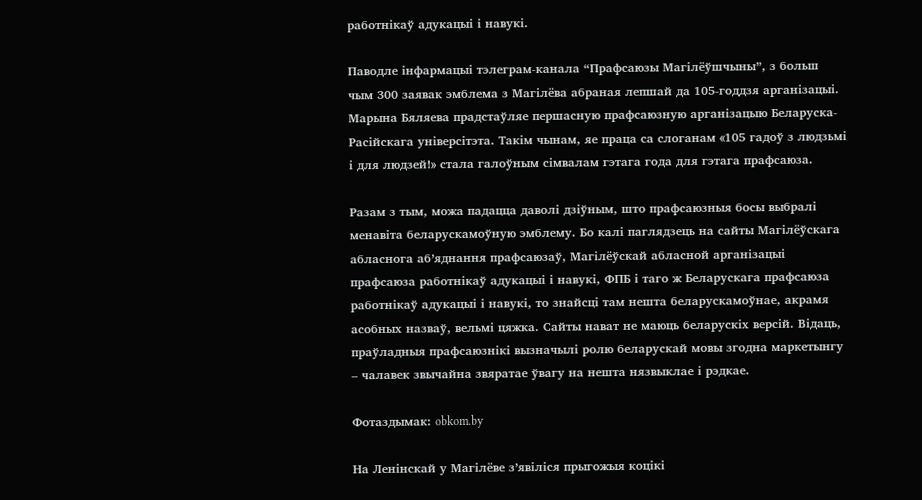работнікаў адукацыі і навукі.

Паводле інфармацыі тэлеграм-канала “Прафсаюзы Магілёўшчыны”, з больш чым 300 заявак эмблема з Магілёва абраная лепшай да 105-годдзя арганізацыі. Марына Бяляева прадстаўляе першасную прафсаюзную арганізацыю Беларуска-Расійскага універсітэта. Такім чынам, яе праца са слоганам «105 гадоў з людзьмі і для людзей!» стала галоўным сімвалам гэтага года для гэтага прафсаюза.

Разам з тым, можа падацца даволі дзіўным, што прафсаюзныя босы выбралі менавіта беларускамоўную эмблему. Бо калі паглядзець на сайты Магілёўскага абласнога аб’яднання прафсаюзаў, Магілёўскай абласной арганізацыі прафсаюза работнікаў адукацыі і навукі, ФПБ і таго ж Беларускага прафсаюза работнікаў адукацыі і навукі, то знайсці там нешта беларускамоўнае, акрамя асобных назваў, вельмі цяжка. Сайты нават не маюць беларускіх версій. Відаць, праўладныя прафсаюзнікі вызначылі ролю беларускай мовы згодна маркетынгу – чалавек звычайна звяратае ўвагу на нешта нязвыклае і рэдкае.

Фотаздымак: obkom.by

На Ленінскай у Магілёве з’явіліся прыгожыя коцікі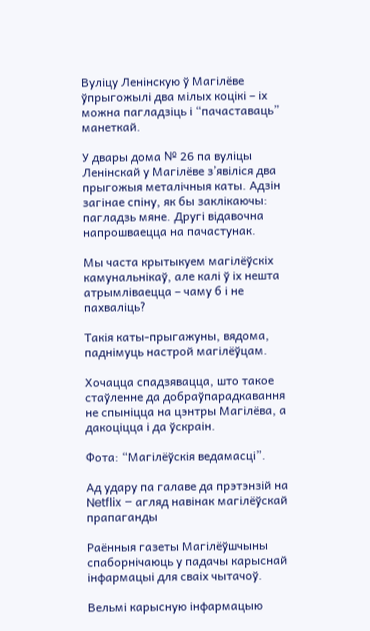Вуліцу Ленінскую ў Магілёве ўпрыгожылі два мілых коцікі – іх можна пагладзіць і “пачаставаць” манеткай.

У двары дома № 26 па вуліцы Ленінскай у Магілёве з’явіліся два прыгожыя металічныя каты. Адзін загінае спіну, як бы заклікаючы: пагладзь мяне. Другі відавочна напрошваецца на пачастунак.

Мы часта крытыкуем магілёўскіх камунальнікаў, але калі ў іх нешта атрымліваецца – чаму б і не пахваліць?

Такія каты-прыгажуны, вядома, паднімуць настрой магілёўцам.

Хочацца спадзявацца, што такое стаўленне да добраўпарадкавання не спыніцца на цэнтры Магілёва, а дакоціцца і да ўскраін.

Фота: “Магілёўскія ведамасці”.

Ад удару па галаве да прэтэнзій на Netflix – агляд навінак магілёўскай прапаганды

Раённыя газеты Магілёўшчыны спаборнічаюць у падачы карыснай інфармацыі для сваіх чытачоў.

Вельмі карысную інфармацыю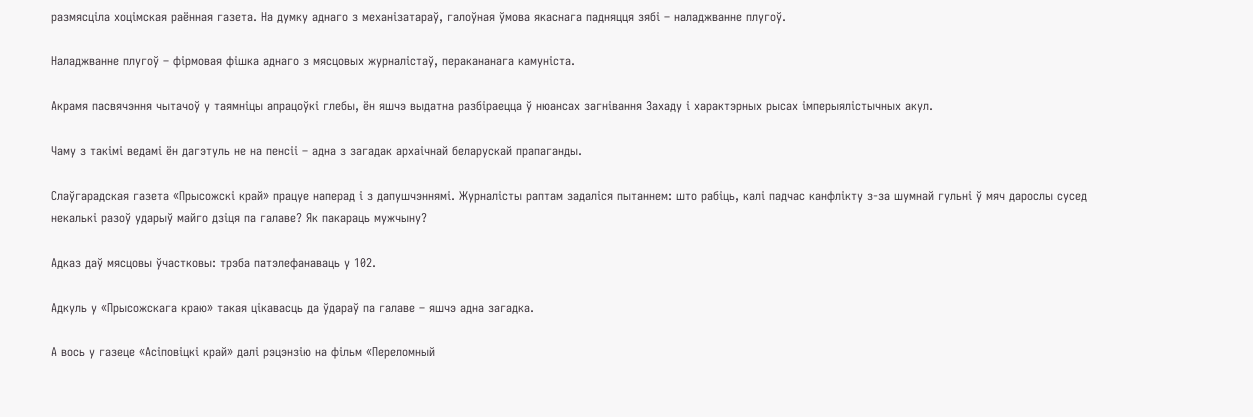размясціла хоцімская раённая газета. На думку аднаго з механізатараў, галоўная ўмова якаснага падняцця зябі – наладжванне плугоў.

Наладжванне плугоў – фірмовая фішка аднаго з мясцовых журналістаў, перакананага камуніста.

Акрамя пасвячэння чытачоў у таямніцы апрацоўкі глебы, ён яшчэ выдатна разбіраецца ў нюансах загнівання Захаду і характэрных рысах імперыялістычных акул.

Чаму з такімі ведамі ён дагэтуль не на пенсіі – адна з загадак архаічнай беларускай прапаганды.

Слаўгарадская газета «Прысожскі край» працуе наперад і з дапушчэннямі. Журналісты раптам задаліся пытаннем: што рабіць, калі падчас канфлікту з-за шумнай гульні ў мяч дарослы сусед некалькі разоў ударыў майго дзіця па галаве? Як пакараць мужчыну?

Адказ даў мясцовы ўчастковы: трэба патэлефанаваць у 102.

Адкуль у «Прысожскага краю» такая цікавасць да ўдараў па галаве – яшчэ адна загадка.

А вось у газеце «Асіповіцкі край» далі рэцэнзію на фільм «Переломный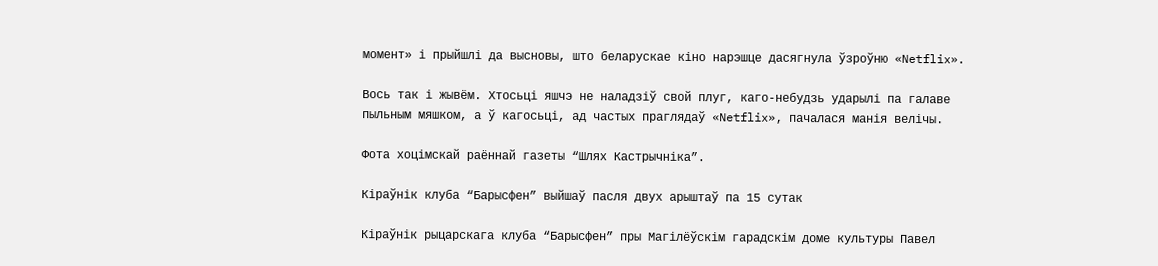момент» і прыйшлі да высновы, што беларускае кіно нарэшце дасягнула ўзроўню «Netflix».

Вось так і жывём. Хтосьці яшчэ не наладзіў свой плуг, каго-небудзь ударылі па галаве пыльным мяшком, а ў кагосьці, ад частых праглядаў «Netflix», пачалася манія велічы.

Фота хоцімскай раённай газеты “Шлях Кастрычніка”.

Кіраўнік клуба “Барысфен” выйшаў пасля двух арыштаў па 15 сутак

Кіраўнік рыцарскага клуба “Барысфен” пры Магілёўскім гарадскім доме культуры Павел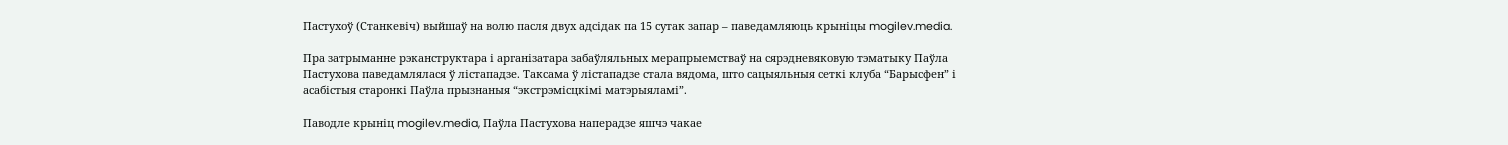Пастухоў (Станкевіч) выйшаў на волю пасля двух адсідак па 15 сутак запар – паведамляюць крыніцы mogilev.media.

Пра затрыманне рэканструктара і арганізатара забаўляльных мерапрыемстваў на сярэдневяковую тэматыку Паўла Пастухова паведамлялася ў лістападзе. Таксама ў лістападзе стала вядома, што сацыяльныя сеткі клуба “Барысфен” і асабістыя старонкі Паўла прызнаныя “экстрэмісцкімі матэрыяламі”.

Паводле крыніц mogilev.media, Паўла Пастухова наперадзе яшчэ чакае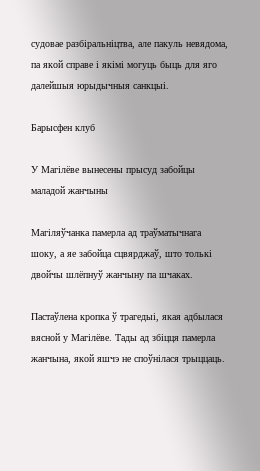судовае разбіральніцтва, але пакуль невядома, па якой справе і якімі могуць быць для яго далейшыя юрыдычныя санкцыі.

Барысфен клуб

У Магілёве вынесены прысуд забойцы маладой жанчыны

Магіляўчанка памерла ад траўматычнага шоку, а яе забойца сцвярджаў, што толькі двойчы шлёпнуў жанчыну па шчаках.

Пастаўлена кропка ў трагедыі, якая адбылася вясной у Магілёве. Тады ад збіцця памерла жанчына, якой яшчэ не споўнілася трыццаць.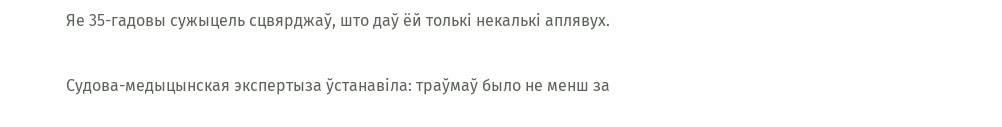Яе 35-гадовы сужыцель сцвярджаў, што даў ёй толькі некалькі аплявух.

Судова-медыцынская экспертыза ўстанавіла: траўмаў было не менш за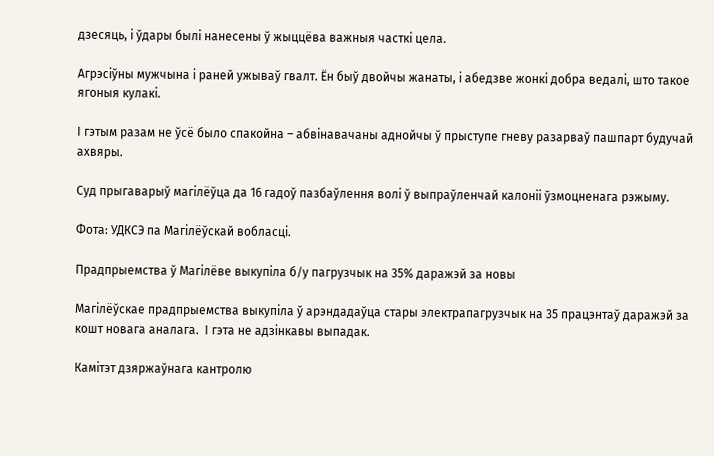дзесяць, і ўдары былі нанесены ў жыццёва важныя часткі цела.

Агрэсіўны мужчына і раней ужываў гвалт. Ён быў двойчы жанаты, і абедзве жонкі добра ведалі, што такое ягоныя кулакі.

І гэтым разам не ўсё было спакойна – абвінавачаны аднойчы ў прыступе гневу разарваў пашпарт будучай ахвяры.

Суд прыгаварыў магілёўца да 16 гадоў пазбаўлення волі ў выпраўленчай калоніі ўзмоцненага рэжыму.

Фота: УДКСЭ па Магілёўскай вобласці.

Прадпрыемства ў Магілёве выкупіла б/у пагрузчык на 35% даражэй за новы

Магілёўскае прадпрыемства выкупіла ў арэндадаўца стары электрапагрузчык на 35 працэнтаў даражэй за кошт новага аналага.  І гэта не адзінкавы выпадак.

Камітэт дзяржаўнага кантролю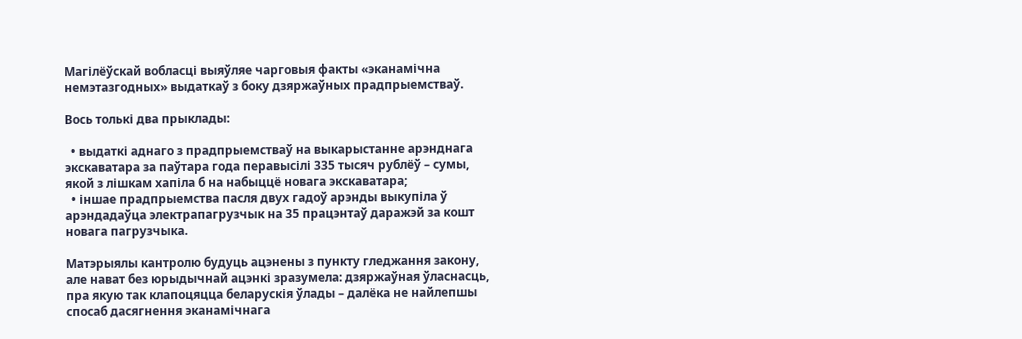Магілёўскай вобласці выяўляе чарговыя факты «эканамічна немэтазгодных» выдаткаў з боку дзяржаўных прадпрыемстваў.

Вось толькі два прыклады:

  • выдаткі аднаго з прадпрыемстваў на выкарыстанне арэнднага экскаватара за паўтара года перавысілі 335 тысяч рублёў – сумы, якой з лішкам хапіла б на набыццё новага экскаватара;
  • іншае прадпрыемства пасля двух гадоў арэнды выкупіла ў арэндадаўца электрапагрузчык на 35 працэнтаў даражэй за кошт новага пагрузчыка.

Матэрыялы кантролю будуць ацэнены з пункту гледжання закону, але нават без юрыдычнай ацэнкі зразумела: дзяржаўная ўласнасць, пра якую так клапоцяцца беларускія ўлады – далёка не найлепшы спосаб дасягнення эканамічнага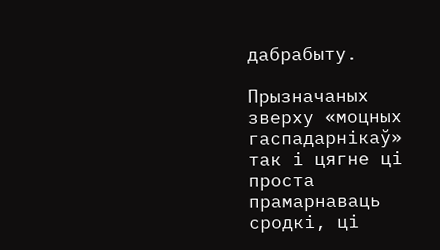дабрабыту.

Прызначаных зверху «моцных гаспадарнікаў» так і цягне ці проста прамарнаваць сродкі, ці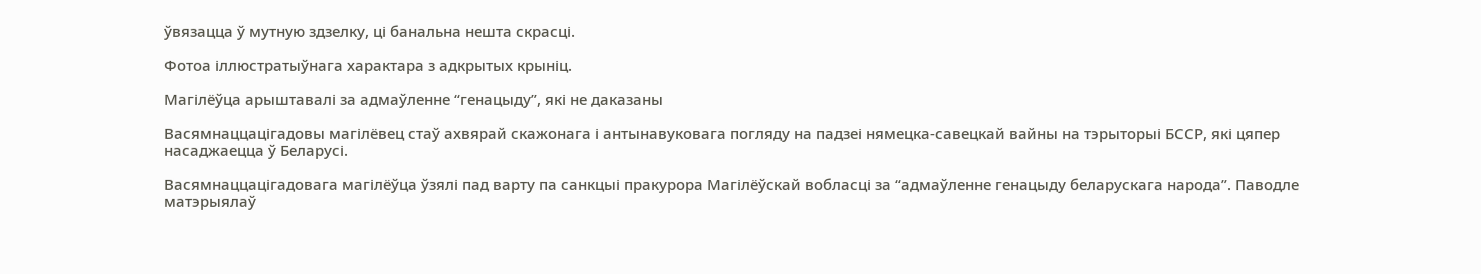ўвязацца ў мутную здзелку, ці банальна нешта скрасці.

Фотоа іллюстратыўнага характара з адкрытых крыніц.

Магілёўца арыштавалі за адмаўленне “генацыду”, які не даказаны

Васямнаццацігадовы магілёвец стаў ахвярай скажонага і антынавуковага погляду на падзеі нямецка-савецкай вайны на тэрыторыі БССР, які цяпер насаджаецца ў Беларусі.

Васямнаццацігадовага магілёўца ўзялі пад варту па санкцыі пракурора Магілёўскай вобласці за “адмаўленне генацыду беларускага народа”. Паводле матэрыялаў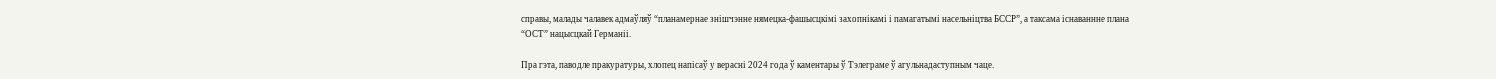справы, малады чалавек адмаўляў “планамернае знішчэнне нямецка-фашысцкімі захопнікамі і памагатымі насельніцтва БССР”, а таксама існаваннне плана “ОСТ” нацысцкай Германіі.

Пра гэта, паводле пракуратуры, хлопец напісаў у верасні 2024 года ў каментары ў Тэлеграме ў агульнадаступным чаце.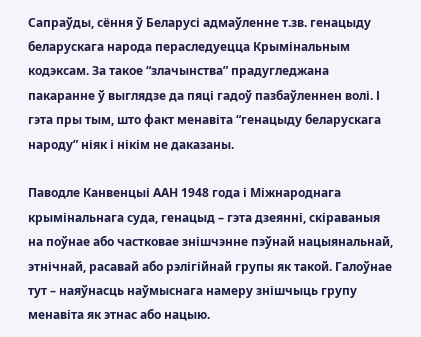Сапраўды, сёння ў Беларусі адмаўленне т.зв. генацыду беларускага народа пераследуецца Крымінальным кодэксам. За такое “злачынства” прадугледжана пакаранне ў выглядзе да пяці гадоў пазбаўленнен волі. І гэта пры тым, што факт менавіта “генацыду беларускага народу” ніяк і нікім не даказаны.

Паводле Канвенцыі ААН 1948 года і Міжнароднага крымінальнага суда, генацыд – гэта дзеянні, скіраваныя на поўнае або частковае знішчэнне пэўнай нацыянальнай, этнічнай, расавай або рэлігійнай групы як такой. Галоўнае тут – наяўнасць наўмыснага намеру знішчыць групу менавіта як этнас або нацыю.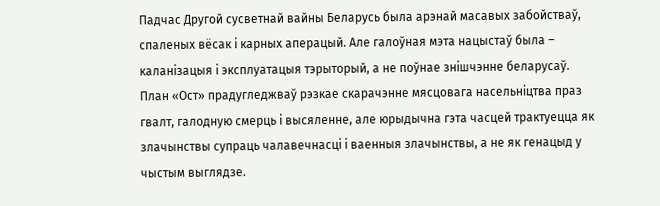Падчас Другой сусветнай вайны Беларусь была арэнай масавых забойстваў, спаленых вёсак і карных аперацый. Але галоўная мэта нацыстаў была – каланізацыя і эксплуатацыя тэрыторый, а не поўнае знішчэнне беларусаў. План «Ост» прадугледжваў рэзкае скарачэнне мясцовага насельніцтва праз гвалт, галодную смерць і высяленне, але юрыдычна гэта часцей трактуецца як злачынствы супраць чалавечнасці і ваенныя злачынствы, а не як генацыд у чыстым выглядзе.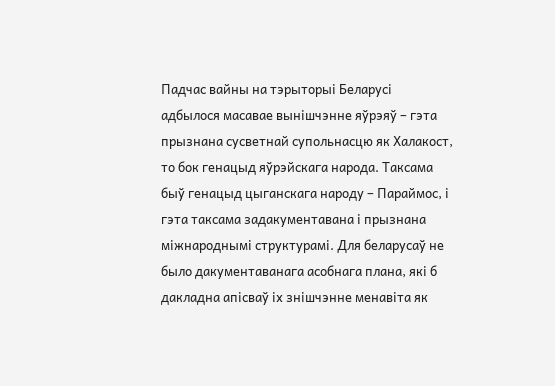Падчас вайны на тэрыторыі Беларусі адбылося масавае вынішчэнне яўрэяў – гэта прызнана сусветнай супольнасцю як Халакост, то бок генацыд яўрэйскага народа. Таксама быў генацыд цыганскага народу – Параймос, і гэта таксама задакументавана і прызнана міжнароднымі структурамі. Для беларусаў не было дакументаванага асобнага плана, які б дакладна апісваў іх знішчэнне менавіта як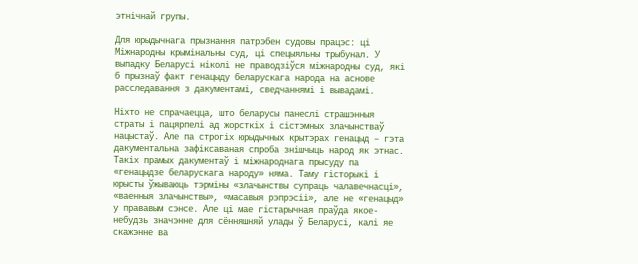этнічнай групы.

Для юрыдычнага прызнання патрэбен судовы працэс: ці Міжнародны крымінальны суд, ці спецыяльны трыбунал. У выпадку Беларусі ніколі не праводзіўся міжнародны суд, які б прызнаў факт генацыду беларускага народа на аснове расследавання з дакументамі, сведчаннямі і вывадамі.

Ніхто не спрачаецца, што беларусы панеслі страшэнныя страты і пацярпелі ад жорсткіх і сістэмных злачынстваў нацыстаў. Але па строгіх юрыдычных крытэрах генацыд – гэта дакументальна зафіксаваная спроба знішчыць народ як этнас. Такіх прамых дакументаў і міжнароднага прысуду па «генацыдзе беларускага народу» няма. Таму гісторыкі і юрысты ўжываюць тэрміны «злачынствы супраць чалавечнасці», «ваенныя злачынствы», «масавыя рэпрэсіі», але не «генацыд» у прававым сэнсе. Але ці мае гістарычная праўда якое-небудзь значэнне для сённяшняй улады ў Беларусі, калі яе скажэнне ва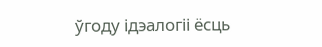ўгоду ідэалогіі ёсць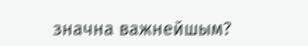значна важнейшым?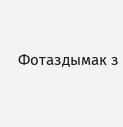Фотаздымак з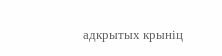адкрытых крыніц